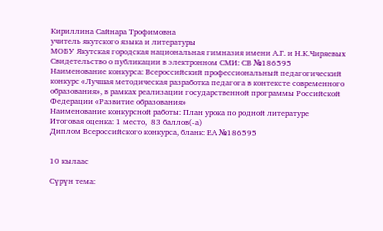Кириллина Сайнара Трофимовна
учитель якутского языка и литературы
МОБУ Якутская городская национальная гимназия имени А.Г. и Н.К.Чиряевых
Свидетельство о публикации в электронном СМИ: СВ №186595
Наименование конкурса: Всероссийский профессиональный педагогический конкурс «Лучшая методическая разработка педагога в контексте современного образования», в рамках реализации государственной программы Российской Федерации «Развитие образования»
Наименование конкурсной работы: План урока по родной литературе
Итоговая оценка: 1 место,  83 баллов(-а)
Диплом Всероссийского конкурса, бланк: ЕА №186595


10 кылаас

Сүрүн тема: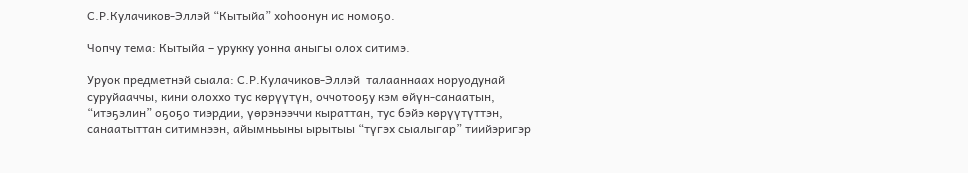С.Р.Кулачиков-Эллэй “Кытыйа” хоһоонун ис номоҕо.

Чопчу тема: Кытыйа – урукку уонна аныгы олох ситимэ.

Уруок предметнэй сыала: С.Р.Кулачиков-Эллэй  талааннаах норуодунай суруйааччы, кини олоххо тус көрүүтүн, оччотооҕу кэм өйүн-санаатын, “итэҕэлин” оҕоҕо тиэрдии, үөрэнээччи кыраттан, тус бэйэ көрүүтүттэн, санаатыттан ситимнээн, айымньыны ырытыы “түгэх сыалыгар” тиийэригэр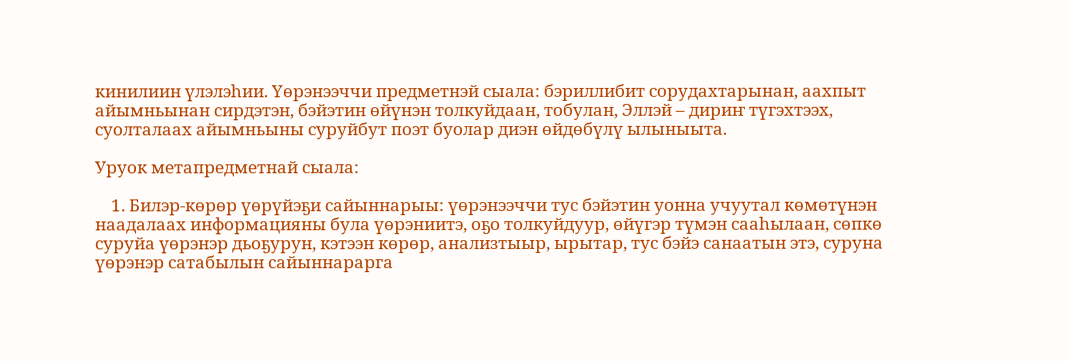кинилиин үлэлэһии. Үөрэнээччи предметнэй сыала: бэриллибит сорудахтарынан, аахпыт айымньынан сирдэтэн, бэйэтин өйүнэн толкуйдаан, тобулан, Эллэй – дириҥ түгэхтээх, суолталаах айымньыны суруйбут поэт буолар диэн өйдөбүлү ылыныыта.

Уруок метапредметнай сыала:

    1. Билэр-көрөр үөрүйэҕи сайыннарыы: үөрэнээччи тус бэйэтин уонна учуутал көмөтүнэн наадалаах информацияны була үөрэниитэ, оҕо толкуйдуур, өйүгэр түмэн сааһылаан, сөпкө суруйа үөрэнэр дьоҕурун, кэтээн көрөр, анализтыыр, ырытар, тус бэйэ санаатын этэ, суруна үөрэнэр сатабылын сайыннарарга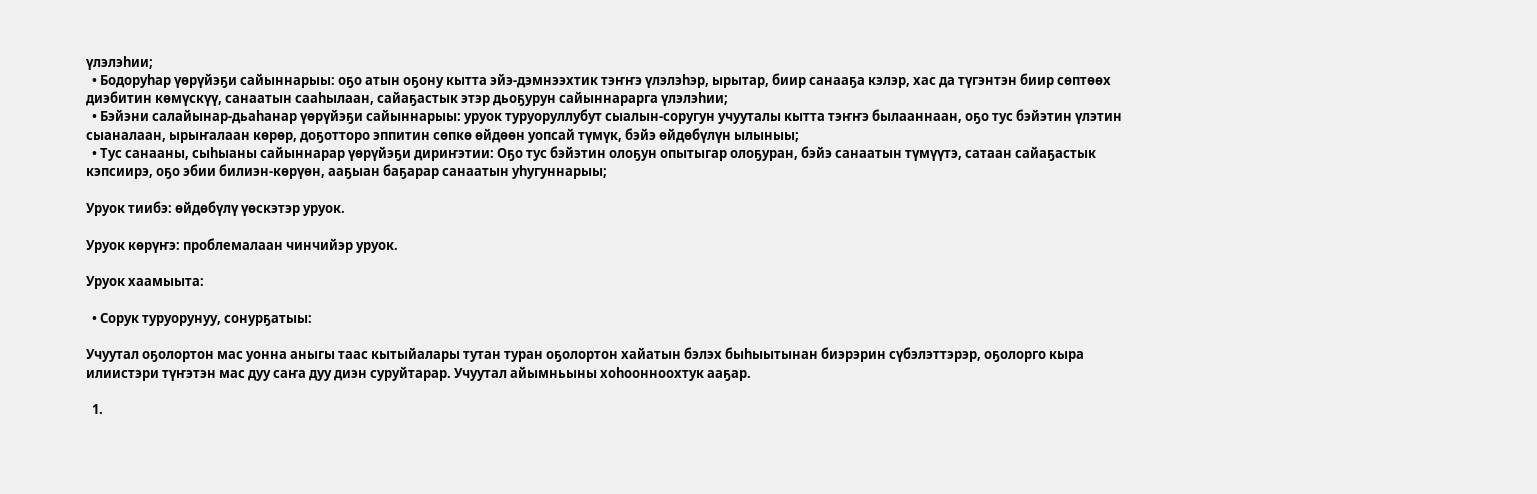үлэлэһии;
  • Бодоруһар үөрүйэҕи сайыннарыы: оҕо атын оҕону кытта эйэ-дэмнээхтик тэҥҥэ үлэлэһэр, ырытар, биир санааҕа кэлэр, хас да түгэнтэн биир сөптөөх диэбитин көмүскүү, санаатын сааһылаан, сайаҕастык этэр дьоҕурун сайыннарарга үлэлэһии;
  • Бэйэни салайынар-дьаһанар үөрүйэҕи сайыннарыы: уруок туруоруллубут сыалын-соругун учууталы кытта тэҥҥэ былааннаан, оҕо тус бэйэтин үлэтин сыаналаан, ырыҥалаан көрөр, доҕотторо эппитин сөпкө өйдөөн уопсай түмүк, бэйэ өйдөбүлүн ылыныы;
  • Тус санааны, сыһыаны сайыннарар үөрүйэҕи дириҥэтии: Оҕо тус бэйэтин олоҕун опытыгар олоҕуран, бэйэ санаатын түмүүтэ, сатаан сайаҕастык кэпсиирэ, оҕо эбии билиэн-көрүөн, ааҕыан баҕарар санаатын уһугуннарыы;

Уруок тиибэ: өйдөбүлү үөскэтэр уруок.

Уруок көрүҥэ: проблемалаан чинчийэр уруок.

Уруок хаамыыта:

  • Сорук туруорунуу, сонурҕатыы:

Учуутал оҕолортон мас уонна аныгы таас кытыйалары тутан туран оҕолортон хайатын бэлэх быһыытынан биэрэрин сүбэлэттэрэр, оҕолорго кыра илиистэри түҥэтэн мас дуу саҥа дуу диэн суруйтарар. Учуутал айымньыны хоһоонноохтук ааҕар.

  1.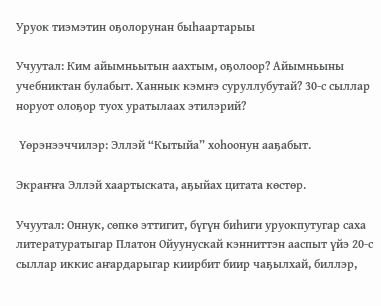Уруок тиэмэтин оҕолорунан быһаартарыы

Учуутал: Ким айымньытын аахтым, оҕолоор? Айымньыны учебниктан булабыт. Ханнык кэмҥэ суруллубутай? 30-с сыллар норуот олоҕор туох уратылаах этилэрий?

 Үөрэнээччилэр: Эллэй “Кытыйа” хоһоонун ааҕабыт.

Экраҥҥа Эллэй хаартыската, аҕыйах цитата көстөр.

Учуутал: Оннук, сөпкө эттигит, бүгүн биһиги уруокпутугар саха литературатыгар Платон Ойуунускай кэнниттэн ааспыт үйэ 20-с сыллар иккис аҥардарыгар киирбит биир чаҕылхай, биллэр,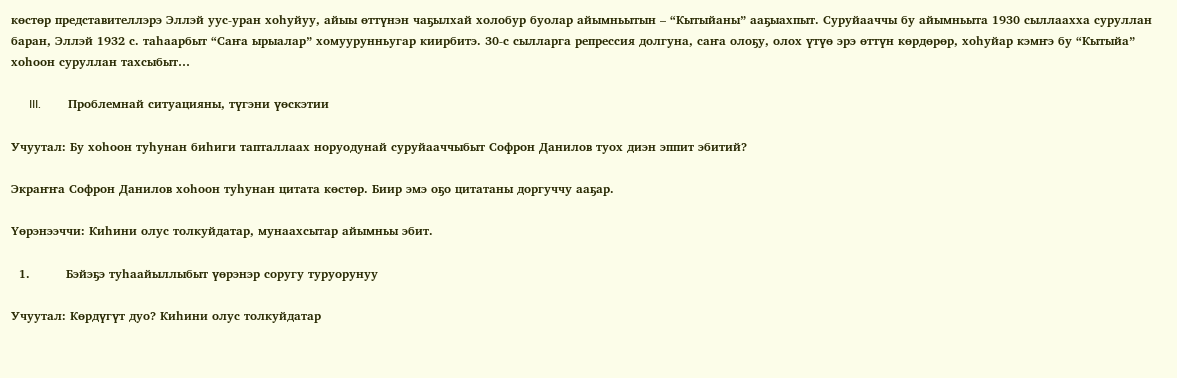көстөр представителлэрэ Эллэй уус-уран хоһуйуу, айыы өттүнэн чаҕылхай холобур буолар айымньытын – “Кытыйаны” ааҕыахпыт. Суруйааччы бу айымньыта 1930 сыллаахха суруллан баран, Эллэй 1932 с. таһаарбыт “Саҥа ырыалар” хомуурунньугар киирбитэ. 30-с сылларга репрессия долгуна, саҥа олоҕу, олох үтүө эрэ өттүн көрдөрөр, хоһуйар кэмҥэ бу “Кытыйа” хоһоон суруллан тахсыбыт…

      III.         Проблемнай ситуацияны, түгэни үөскэтии

Учуутал: Бу хоһоон туһунан биһиги тапталлаах норуодунай суруйааччыбыт Софрон Данилов туох диэн эппит эбитий?

Экраҥҥа Софрон Данилов хоһоон туһунан цитата көстөр. Биир эмэ оҕо цитатаны доргуччу ааҕар.

Үөрэнээччи: Киһини олус толкуйдатар, мунаахсытар айымньы эбит.

  1.         Бэйэҕэ туһаайыллыбыт үөрэнэр соругу туруорунуу

Учуутал: Көрдүгүт дуо? Киһини олус толкуйдатар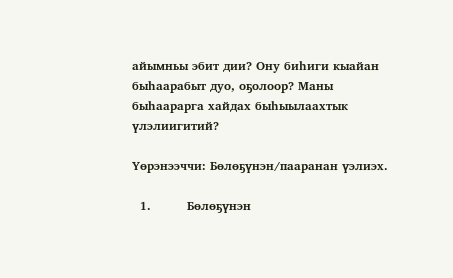айымньы эбит дии? Ону биһиги кыайан быһаарабыт дуо, оҕолоор? Маны быһаарарга хайдах быһыылаахтык үлэлиигитий?

Үөрэнээччи: Бөлөҕүнэн/пааранан үэлиэх.

  1.         Бөлөҕүнэн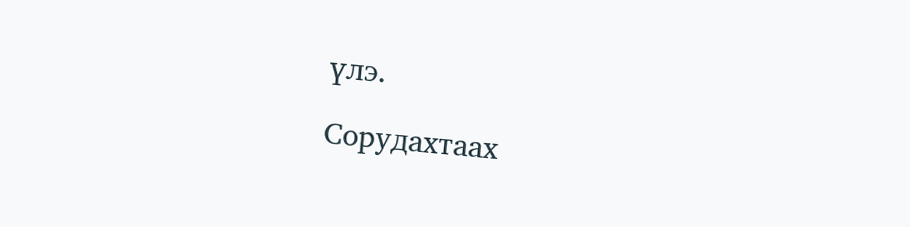үлэ.

Сорудахтаах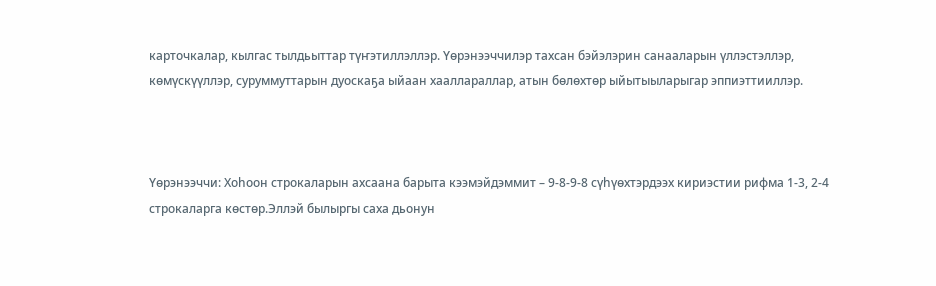карточкалар, кылгас тылдьыттар түҥэтиллэллэр. Үөрэнээччилэр тахсан бэйэлэрин санааларын үллэстэллэр, көмүскүүллэр, суруммуттарын дуоскаҕа ыйаан хааллараллар, атын бөлөхтөр ыйытыыларыгар эппиэттииллэр.



Үөрэнээччи: Хоһоон строкаларын ахсаана барыта кээмэйдэммит – 9-8-9-8 сүһүөхтэрдээх кириэстии рифма 1-3, 2-4 строкаларга көстөр.Эллэй былыргы саха дьонун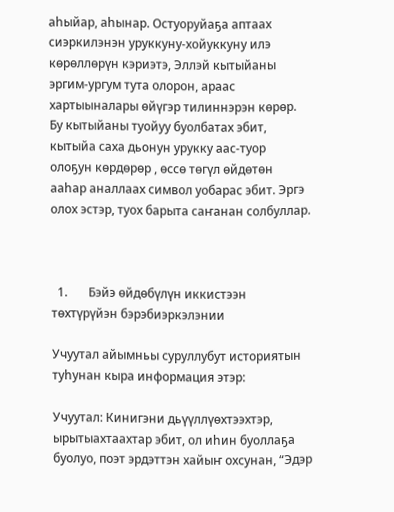аһыйар, аһынар. Остуоруйаҕа аптаах сиэркилэнэн уруккуну-хойуккуну илэ көрөллөрүн кэриэтэ, Эллэй кытыйаны эргим-ургум тута олорон, араас хартыыналары өйүгэр тилиннэрэн көрөр. Бу кытыйаны туойуу буолбатах эбит, кытыйа саха дьонун урукку аас-туор олоҕун көрдөрөр , өссө төгүл өйдөтөн ааһар аналлаах символ уобарас эбит. Эргэ олох эстэр, туох барыта саҥанан солбуллар.



  1.       Бэйэ өйдөбүлүн иккистээн төхтүрүйэн бэрэбиэркэлэнии

Учуутал айымньы суруллубут историятын туһунан кыра информация этэр:

Учуутал: Кинигэни дьүүллүөхтээхтэр, ырытыахтаахтар эбит, ол иһин буоллаҕа буолуо, поэт эрдэттэн хайыҥ охсунан, “Эдэр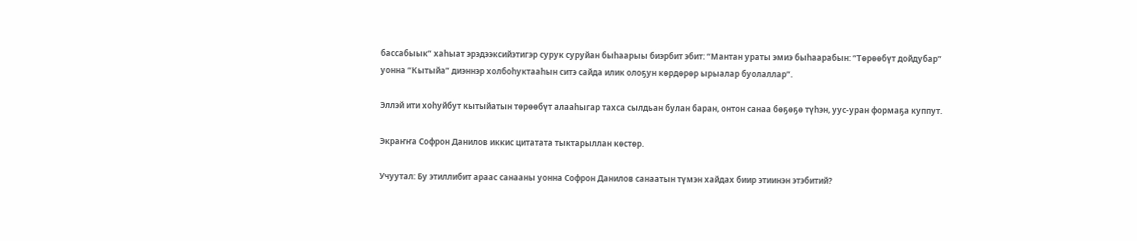бассабыык” хаһыат эрэдээксийэтигэр сурук суруйан быһаарыы биэрбит эбит: “Мантан ураты эмиэ быһаарабын: “Төрөөбүт дойдубар” уонна “Кытыйа” диэннэр холбоһуктааһын ситэ сайда илик олоҕун көрдөрөр ырыалар буолаллар”.

Эллэй ити хоһуйбут кытыйатын төрөөбүт алааһыгар тахса сылдьан булан баран, онтон санаа бөҕөҕө түһэн, уус-уран формаҕа куппут.

Экраҥҥа Софрон Данилов иккис цитатата тыктарыллан көстөр.

Учуутал: Бу этиллибит араас санааны уонна Софрон Данилов санаатын түмэн хайдах биир этиинэн этэбитий?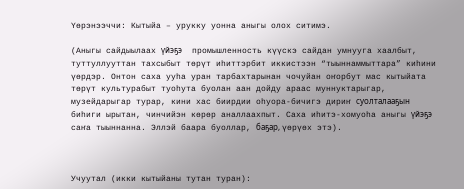Үөрэнээччи: Кытыйа – урукку уонна аныгы олох ситимэ.

(Аныгы сайдыылаах үйэҕэ  промышленность күүскэ сайдан умнууга хаалбыт, туттуллууттан тахсыбыт төрүт иһиттэрбит иккистээн “тыыннаммыттара” киһини үөрдэр. Онтон саха ууһа уран тарбахтарынан чочуйан оҥорбут мас кытыйата төрүт культурабыт туоһута буолан аан дойду араас муннуктарыгар, музейдарыгар турар, кини хас биирдии оһуора-бичигэ дириҥ суолталааҕын биһиги ырытан, чинчийэн көрөр аналлаахпыт. Саха иһитэ-хомуоһа аныгы үйэҕэ саҥа тыыннанна. Эллэй баара буоллар, баҕар, үөрүөх этэ).



Учуутал (икки кытыйаны тутан туран):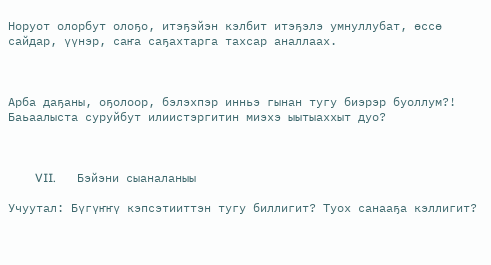Норуот олорбут олоҕо, итэҕэйэн кэлбит итэҕэлэ умнуллубат, өссө сайдар, үүнэр, саҥа саҕахтарга тахсар аналлаах.



Арба даҕаны, оҕолоор, бэлэхпэр инньэ гынан тугу биэрэр буоллум?! Баьаалыста суруйбут илиистэргитин миэхэ ыытыаххыт дуо?



         VII.       Бэйэни сыаналаныы

Учуутал: Бүгүҥҥү кэпсэтииттэн тугу биллигит? Туох санааҕа кэллигит?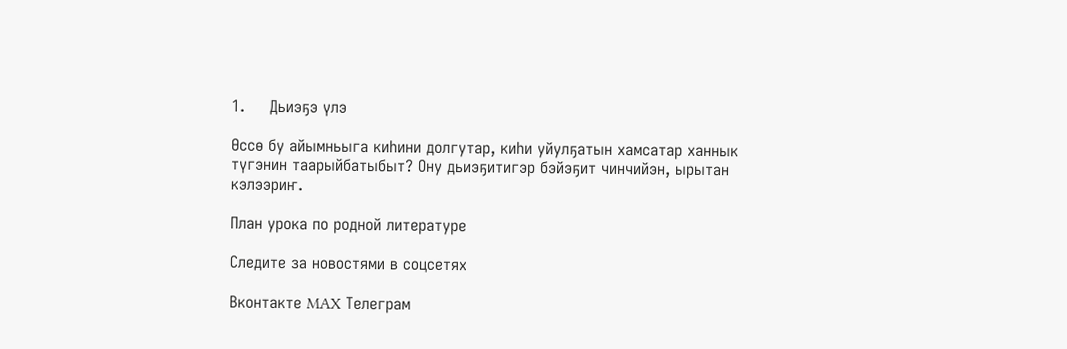1.     Дьиэҕэ үлэ

Өссө бу айымньыга киһини долгутар, киһи уйулҕатын хамсатар ханнык түгэнин таарыйбатыбыт? Ону дьиэҕитигэр бэйэҕит чинчийэн, ырытан кэлээриҥ.

План урока по родной литературе

Следите за новостями в соцсетях

Вконтакте MAX Телеграм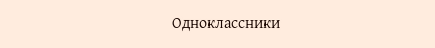Одноклассники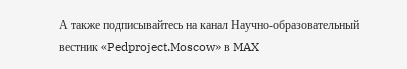А также подписывайтесь на канал Научно-образовательный вестник «Pedproject.Moscow» в MAX